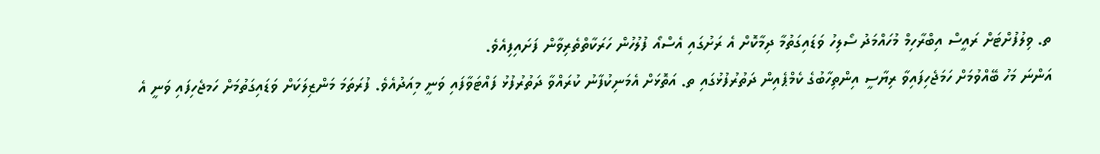ތ. ވިލުފުށްޓަށް ރައީސް އިބްރާހިމް މުހައްމަދު ސޯލިހު ވަޑައިގަތުމާ ދިމާކޮށް އެ ރަށުގައި އެސްއޯ ފުލުހުން ހަރަކާތްތެރިވާން ފަށައިފިއެވެ.
އަންނަ މަހު ބޭއްވުމަށް ހަމަޖެހިފައިވާ ރިޔާސީ އިންތިހާބުގެ ކެމްޕެއިން ދަތުރުފުޅުގައި ތ. އަތޮޅަށް އެމަނިކުފާނު ކުރައްވާ ދަތުރުފުޅު ފައްޓަވާފައި ވަނީ މިއަދުއެވެ. ފުރަތަމަ މަންޒިލަކަށް ވަޑައިގަތުމަށް ހަމޖެހިފައި ވަނީ އެ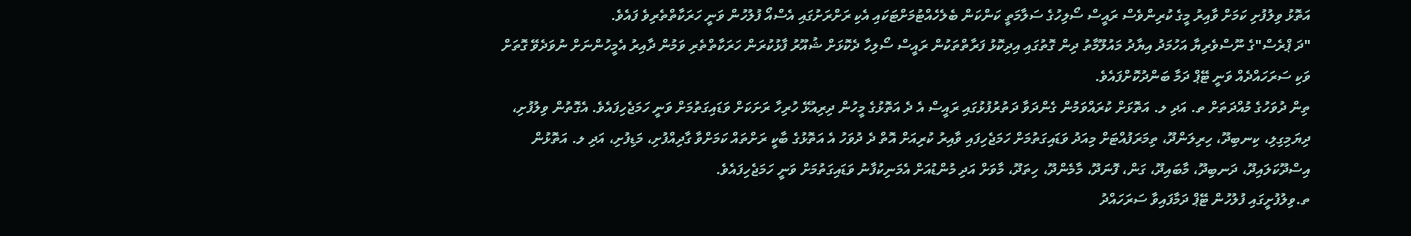އަތޮޅު ވިލުފުށި ކަމަށް ވާއިރު މީގެ ކުރިންވެސް ރައީސް ސޯލިހުގެ ސަލާމަތީ ކަންކަން ބެލެހެއްޓުމަށްޓަކައި އެކި ރަށްރަށުގައި އެސްއޯ ފުލުހުން ވަނީ ހަރަކާތްތެރިވެ ފައެވެ.
"ދަ ޕްރެސް"ގެ ނޫސްވެރިޔާ އަހުމަދު އިޔާދު މައުލޫމާތު ދިން ގޮތުގައި އިދިކޮޅު ފަރާތްތަކުން ރައީސް ސޯލިހާ ދެކޮޅަށް ޝުއޫރު ފާޅުކުރަން ހަރަކާތްތެރި ވަމުން ދާއިރު އެމީހުންނަށް ނުވަދެވޭ ގޮތަށް ވަކި ސަރަހައްދެއް ވަނީ ޓޭޕް ދަމާ ބަންދުކޮށްފައެވެ.
ތިން ދުވަހުގެ މުއްދަތަށް ތ. އަދި ލ. އަތޮޅަށް ކުރައްވަމުން ގެންދަވާ ދަތުރުފުޅުގައި ރައީސް އެ ދެ އަތޮޅުގެ މީހުން ދިރިއުޅޭ ހުރިހާ ރަށަކަށް ވަޑައިގަތުމަށް ވަނީ ހަމަޖެހިފައެވެ. އެގޮތުން ވިލުފުށި، ދިޔަމިގިލި، ކިނބިދޫ، ހިރިލަންދޫ، ތިމަރަފުއްޓަށް މިއަދު ވަޑައިގަތުމަށް ހަމަޖެހިފައި ވާއިރު ކުރިއަށް އޮތް ދެ ދުވަހު އެ އަތޮޅުގެ ބާކީ ރަށްތައް ކަމަށްވާ ގާދިއްފުށި، މަޑިފުށި، އަދި ލ. އަތޮޅުން އިސްދޫކަލައިދޫ، ދަނބިދޫ، މާބައިދޫ، ގަން، ފޮނަދޫ، މާމެންދޫ، ހިތަދޫ، މާވަށް އަދި މުންޑުއަށް އެމަނިކުފާނު ވަޑައިގަތުމަށް ވަނީ ހަމަޖެހިފައެވެ.
ތ.ވިލުފުށީގައި ފުލުހުން ޓޭޕް ދަމާފައިވާ ސަރަހައްދު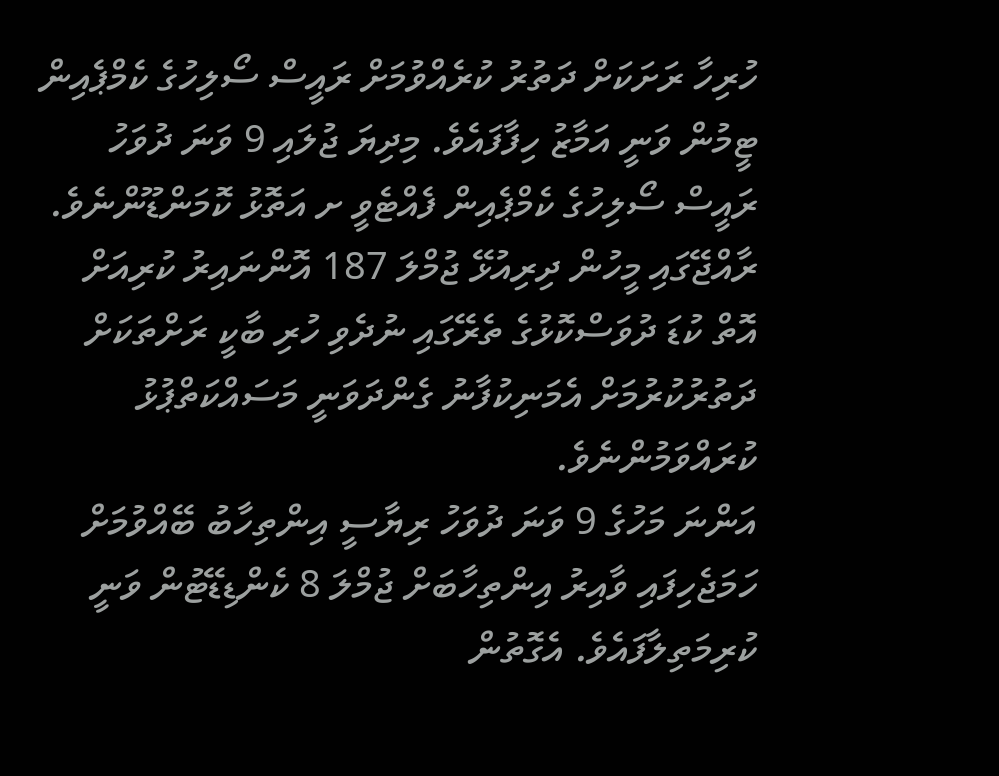ހުރިހާ ރަށަކަށް ދަތުރު ކުރެއްވުމަށް ރައީސް ސޯލިހުގެ ކެމްޕެއިން ޓީމުން ވަނީ އަމާޒު ހިފާފައެވެ. މިދިޔަ ޖުލައި 9 ވަނަ ދުވަހު ރައީސް ސޯލިހުގެ ކެމްޕެއިން ފެއްޓެވީ ށ އަތޮޅު ކޮމަންޑޫންނެވެ. ރާއްޖޭގައި މީހުން ދިރިއުޅޭ ޖުމްލަ 187 އޮންނައިރު ކުރިއަށް އޮތް ކުޑަ ދުވަސްކޮޅުގެ ތެރޭގައި ނުދެވި ހުރި ބާކީ ރަށްތަކަށް ދަތުރުކުރުމަށް އެމަނިކުފާނު ގެންދަވަނީ މަސައްކަތްޕުޅު ކުރައްވަމުންނެވެ.
އަންނަ މަހުގެ 9 ވަނަ ދުވަހު ރިޔާސީ އިންތިހާބު ބޭއްވުމަށް ހަމަޖެހިފައި ވާއިރު އިންތިހާބަށް ޖުމްލަ 8 ކެންޑިޑޭޓުން ވަނީ ކުރިމަތިލާފައެވެ. އެގޮތުން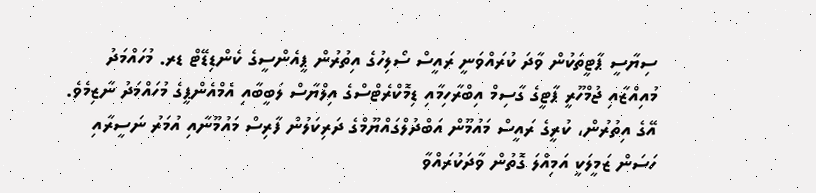ސިޔާސީ ޕާޓީތަކުން ވާދަ ކުރައްވަނީ ރައީސް ސޯލިހުގެ އިތުރުން ޕީއެންސީގެ ކެންޑިޑޭޓް ޑރ. މުހައްމަދު މުއިއްޒާއި ޖުމްހޫރީ ޕާޓީގެ ގާސިމް އިބްރާހިމާއި ޑިމޮކްރެޓްސްގެ އިލްޔާސް ލަބީބާއި އެމްއެންޕީގެ މުހައްމަދު ނާޒިމެވެ. އޭގެ އިތުރުން، ކުރީގެ ރައީސް މައުމޫން އަބްދުލްގައްޔޫމްގެ ދަރިކަލުން ފާރިސް މައުމޫނާއި އުމަރު ނަސީރާއި ހަސަން ޒަމީލަކީ އަމިއްލަ ގޮތުން ވާދަކުރައްވާ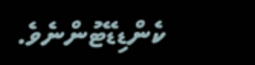ކެންޑިޑޭޓުންނެވެ.